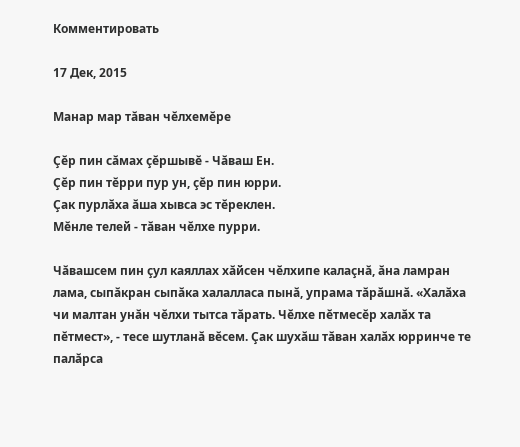Комментировать

17 Дек, 2015

Манар мар тăван чĕлхемĕре

Çĕр пин сăмах çĕршывĕ - Чăваш Ен.
Çĕр пин тĕрри пур ун, çĕр пин юрри.
Çак пурлăха ăша хывса эс тĕреклен.
Мĕнле телей - тăван чĕлхе пурри.

Чăвашсем пин çул каяллах хăйсен чĕлхипе калаçнă, ăна ламран лама, сыпăкран сыпăка халалласа пынă, упрама тăрăшнă. «Халăха чи малтан унăн чĕлхи тытса тăрать. Чĕлхе пĕтмесĕр халăх та пĕтмест», - тесе шутланă вĕсем. Çак шухăш тăван халăх юрринче те палăрса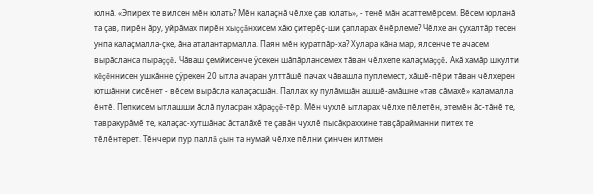юлнă. «Эпирех те вилсен мĕн юлать? Мĕн калаçнă чĕлхе çав юлать», - тенĕ мăн асаттемĕрсем. Вĕсем юрланă та çав, пирĕн ăру, уйрăмах пирĕн хыççăнхисем хăю çитерĕç-ши çапларах ĕнĕрлеме? Чĕлхе ан çухалтăр тесен унпа калаçмалла-çке, ăна аталантармалла. Паян мĕн куратпăр-ха? Хулара кăна мар, ялсенче те ачасем вырăсланса пыраççĕ. Чăваш çемйисенче ÿсекен шăпăрлансемех тăван чĕлхепе калаçмаççĕ. Акă хамăр шкулти кĕçĕннисен ушкăнне çÿрекен 20 ытла ачаран улттăшĕ пачах чăвашла пуплемест, хăшĕ-пĕри тăван чĕлхерен ютшăнни сисĕнет - вĕсем вырăсла калаçасшăн. Паллах ку пулăмшăн ашшĕ-амăшне «тав сăмахĕ» каламалла ĕнтĕ. Пепкисем ытлашши ăслă пуласран хăраççĕ-тĕр. Мĕн чухлĕ ытларах чĕлхе пĕлетĕн, этемĕн ăс-тăнĕ те, тавракурăмĕ те, калаçас-хутшăнас ăсталăхĕ те çавăн чухлĕ пысăкраххине тавçăрайманни питех те тĕлĕнтерет. Тĕнчери пур паллă çын та нумай чĕлхе пĕлни çинчен илтмен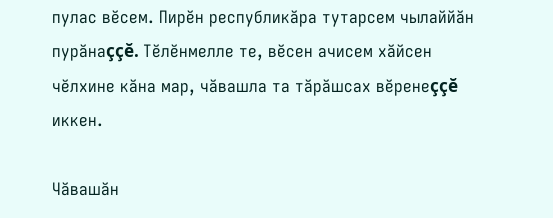пулас вĕсем. Пирĕн республикăра тутарсем чылаййăн пурăнаççĕ. Тĕлĕнмелле те, вĕсен ачисем хăйсен чĕлхине кăна мар, чăвашла та тăрăшсах вĕренеççĕ иккен.

Чăвашăн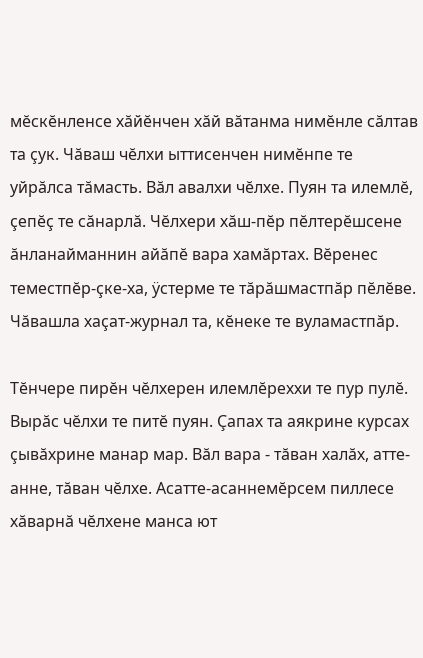мĕскĕнленсе хăйĕнчен хăй вăтанма нимĕнле сăлтав та çук. Чăваш чĕлхи ыттисенчен нимĕнпе те уйрăлса тăмасть. Вăл авалхи чĕлхе. Пуян та илемлĕ, çепĕç те сăнарлă. Чĕлхери хăш-пĕр пĕлтерĕшсене ăнланайманнин айăпĕ вара хамăртах. Вĕренес теместпĕр-çке-ха, ÿстерме те тăрăшмастпăр пĕлĕве. Чăвашла хаçат-журнал та, кĕнеке те вуламастпăр.

Тĕнчере пирĕн чĕлхерен илемлĕреххи те пур пулĕ. Вырăс чĕлхи те питĕ пуян. Çапах та аякрине курсах çывăхрине манар мар. Вăл вара - тăван халăх, атте-анне, тăван чĕлхе. Асатте-асаннемĕрсем пиллесе хăварнă чĕлхене манса ют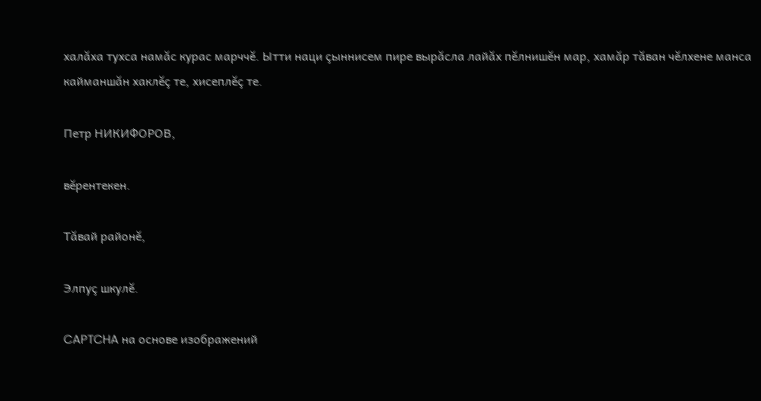халăха тухса намăс курас марччĕ. Ытти наци çыннисем пире вырăсла лайăх пĕлнишĕн мар, хамăр тăван чĕлхене манса кайманшăн хаклĕç те, хисеплĕç те.

Петр НИКИФОРОВ,

вĕрентекен.

Тăвай районĕ,

Элпуç шкулĕ.

CAPTCHA на основе изображений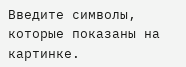Введите символы, которые показаны на картинке.